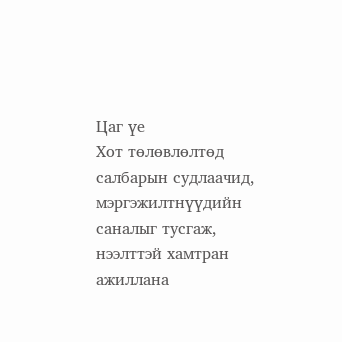Цаг үе
Хот төлөвлөлтөд салбарын судлаачид, мэргэжилтнүүдийн саналыг тусгаж, нээлттэй хамтран ажиллана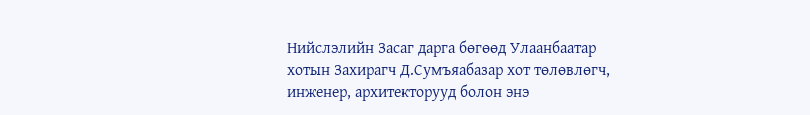Нийслэлийн Засаг дарга бөгөөд Улаанбаатар хотын Захирагч Д.Сумъяабазар хот төлөвлөгч, инженер, архитекторууд болон энэ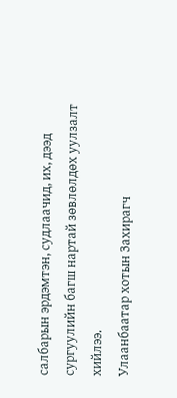салбарын эрдэмтэн, судлаачид, их, дээд сургуулийн багш нартай зөвлөлдөх уулзалт хийлээ.
Улаанбаатар хотын Захирагч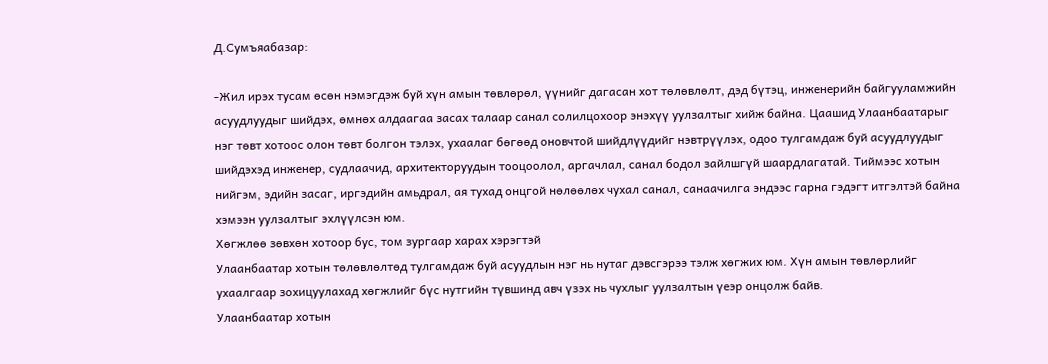Д.Сумъяабазар:

-Жил ирэх тусам өсөн нэмэгдэж буй хүн амын төвлөрөл, үүнийг дагасан хот төлөвлөлт, дэд бүтэц, инженерийн байгууламжийн асуудлуудыг шийдэх, өмнөх алдаагаа засах талаар санал солилцохоор энэхүү уулзалтыг хийж байна. Цаашид Улаанбаатарыг нэг төвт хотоос олон төвт болгон тэлэх, ухаалаг бөгөөд оновчтой шийдлүүдийг нэвтрүүлэх, одоо тулгамдаж буй асуудлуудыг шийдэхэд инженер, судлаачид, архитекторуудын тооцоолол, аргачлал, санал бодол зайлшгүй шаардлагатай. Тиймээс хотын нийгэм, эдийн засаг, иргэдийн амьдрал, ая тухад онцгой нөлөөлөх чухал санал, санаачилга эндээс гарна гэдэгт итгэлтэй байна хэмээн уулзалтыг эхлүүлсэн юм.
Хөгжлөө зөвхөн хотоор бус, том зургаар харах хэрэгтэй
Улаанбаатар хотын төлөвлөлтөд тулгамдаж буй асуудлын нэг нь нутаг дэвсгэрээ тэлж хөгжих юм. Хүн амын төвлөрлийг ухаалгаар зохицуулахад хөгжлийг бүс нутгийн түвшинд авч үзэх нь чухлыг уулзалтын үеэр онцолж байв.
Улаанбаатар хотын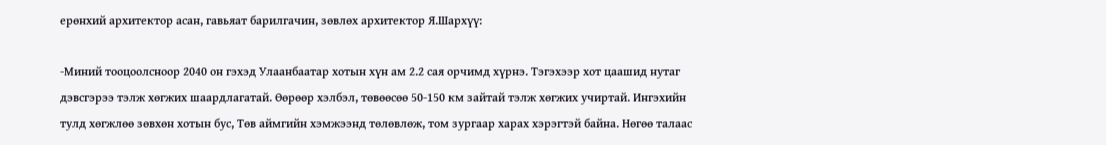ерөнхий архитектор асан, гавьяат барилгачин, зөвлөх архитектор Я.Шархүү:

-Миний тооцоолсноор 2040 он гэхэд Улаанбаатар хотын хүн ам 2.2 сая орчимд хүрнэ. Тэгэхээр хот цаашид нутаг дэвсгэрээ тэлж хөгжих шаардлагатай. Өөрөөр хэлбэл, төвөөсөө 50-150 км зайтай тэлж хөгжих учиртай. Ингэхийн тулд хөгжлөө зөвхөн хотын бус, Төв аймгийн хэмжээнд төлөвлөж, том зургаар харах хэрэгтэй байна. Нөгөө талаас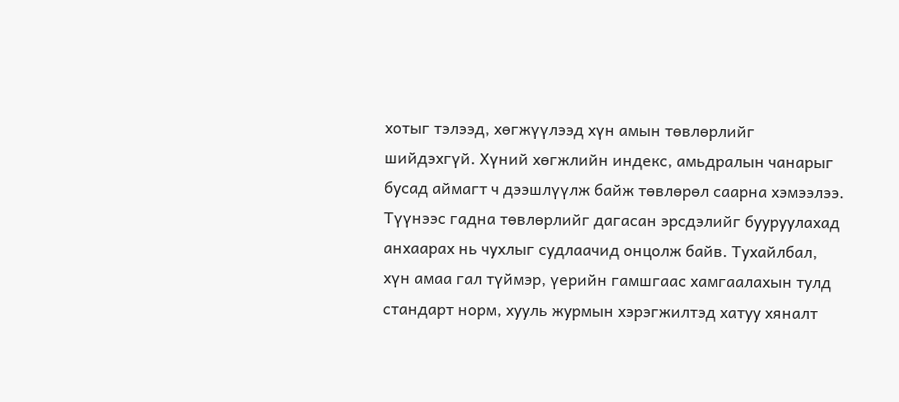хотыг тэлээд, хөгжүүлээд хүн амын төвлөрлийг шийдэхгүй. Хүний хөгжлийн индекс, амьдралын чанарыг бусад аймагт ч дээшлүүлж байж төвлөрөл саарна хэмээлээ. Түүнээс гадна төвлөрлийг дагасан эрсдэлийг бууруулахад анхаарах нь чухлыг судлаачид онцолж байв. Тухайлбал, хүн амаа гал түймэр, үерийн гамшгаас хамгаалахын тулд стандарт норм, хууль журмын хэрэгжилтэд хатуу хяналт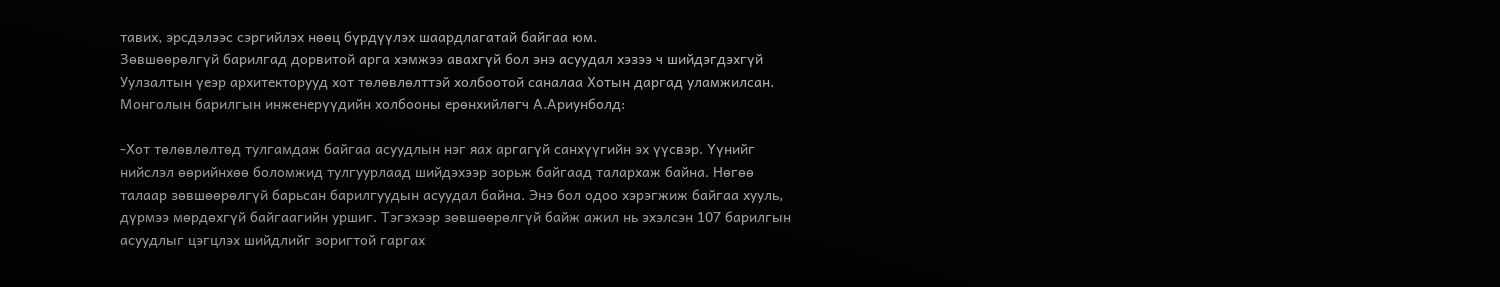тавих, эрсдэлээс сэргийлэх нөөц бүрдүүлэх шаардлагатай байгаа юм.
Зөвшөөрөлгүй барилгад дорвитой арга хэмжээ авахгүй бол энэ асуудал хэзээ ч шийдэгдэхгүй
Уулзалтын үеэр архитекторууд хот төлөвлөлттэй холбоотой саналаа Хотын даргад уламжилсан.
Монголын барилгын инженерүүдийн холбооны ерөнхийлөгч А.Ариунболд:

-Хот төлөвлөлтөд тулгамдаж байгаа асуудлын нэг яах аргагүй санхүүгийн эх үүсвэр. Үүнийг нийслэл өөрийнхөө боломжид тулгуурлаад шийдэхээр зорьж байгаад талархаж байна. Нөгөө талаар зөвшөөрөлгүй барьсан барилгуудын асуудал байна. Энэ бол одоо хэрэгжиж байгаа хууль, дүрмээ мөрдөхгүй байгаагийн уршиг. Тэгэхээр зөвшөөрөлгүй байж ажил нь эхэлсэн 107 барилгын асуудлыг цэгцлэх шийдлийг зоригтой гаргах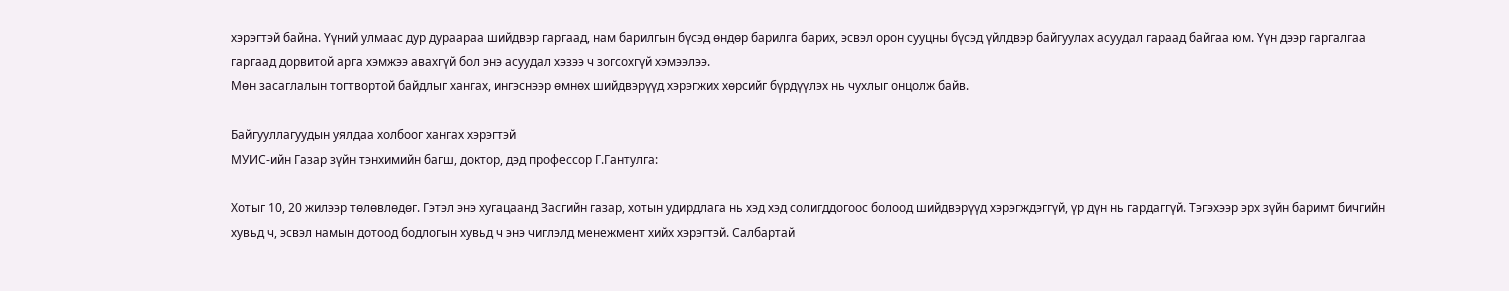хэрэгтэй байна. Үүний улмаас дур дураараа шийдвэр гаргаад, нам барилгын бүсэд өндөр барилга барих, эсвэл орон сууцны бүсэд үйлдвэр байгуулах асуудал гараад байгаа юм. Үүн дээр гаргалгаа гаргаад дорвитой арга хэмжээ авахгүй бол энэ асуудал хэзээ ч зогсохгүй хэмээлээ.
Мөн засаглалын тогтвортой байдлыг хангах, ингэснээр өмнөх шийдвэрүүд хэрэгжих хөрсийг бүрдүүлэх нь чухлыг онцолж байв.

Байгууллагуудын уялдаа холбоог хангах хэрэгтэй
МУИС-ийн Газар зүйн тэнхимийн багш, доктор, дэд профессор Г.Гантулга:

Хотыг 10, 20 жилээр төлөвлөдөг. Гэтэл энэ хугацаанд Засгийн газар, хотын удирдлага нь хэд хэд солигддогоос болоод шийдвэрүүд хэрэгждэггүй, үр дүн нь гардаггүй. Тэгэхээр эрх зүйн баримт бичгийн хувьд ч, эсвэл намын дотоод бодлогын хувьд ч энэ чиглэлд менежмент хийх хэрэгтэй. Салбартай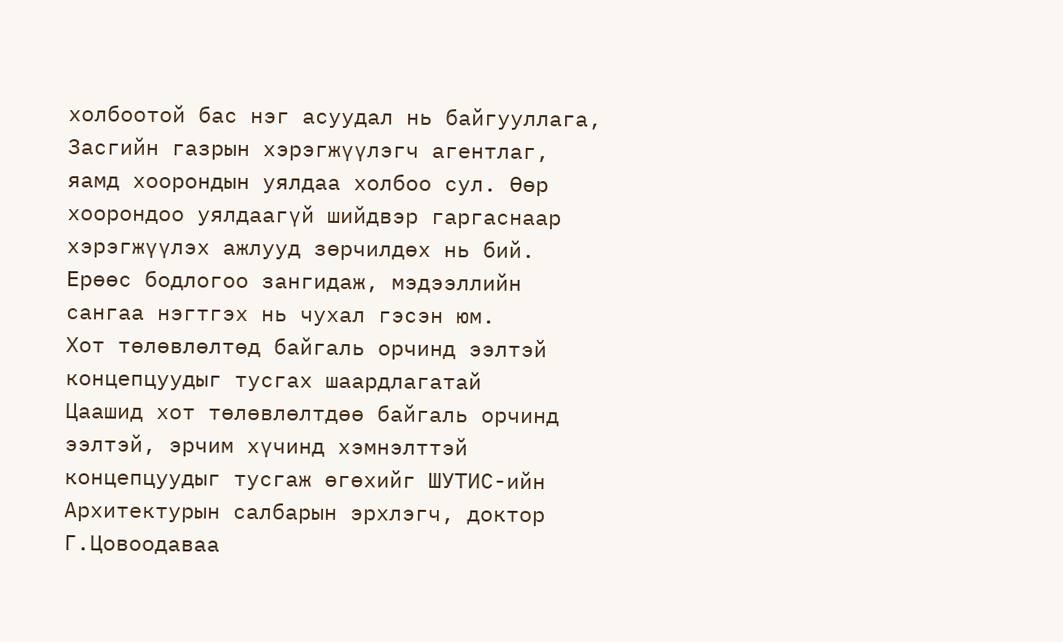холбоотой бас нэг асуудал нь байгууллага, Засгийн газрын хэрэгжүүлэгч агентлаг, яамд хоорондын уялдаа холбоо сул. Өөр хоорондоо уялдаагүй шийдвэр гаргаснаар хэрэгжүүлэх ажлууд зөрчилдөх нь бий. Ерөөс бодлогоо зангидаж, мэдээллийн сангаа нэгтгэх нь чухал гэсэн юм.
Хот төлөвлөлтөд байгаль орчинд ээлтэй концепцуудыг тусгах шаардлагатай
Цаашид хот төлөвлөлтдөө байгаль орчинд ээлтэй, эрчим хүчинд хэмнэлттэй концепцуудыг тусгаж өгөхийг ШУТИС-ийн Архитектурын салбарын эрхлэгч, доктор Г.Цовоодаваа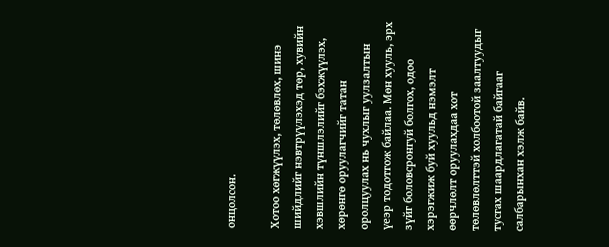онцолсон.

Хотоо хөгжүүлэх, төлөвлөх, шинэ шийдлийг нэвтрүүлэхэд төр, хувийн хэвшлийн түншлэлийг бэхжүүлэх, хөрөнгө оруулагчийг татан оролцуулах нь чухлыг уулзалтын үеэр тодотгож байлаа. Мөн хууль, эрх зүйг боловсронгуй болгох, одоо хэрэгжиж буй хуульд нэмэлт өөрчлөлт оруулахдаа хот төлөвлөлттэй холбоотой заалтуудыг тусгах шаардлагатай байгааг салбарынхан хэлж байв.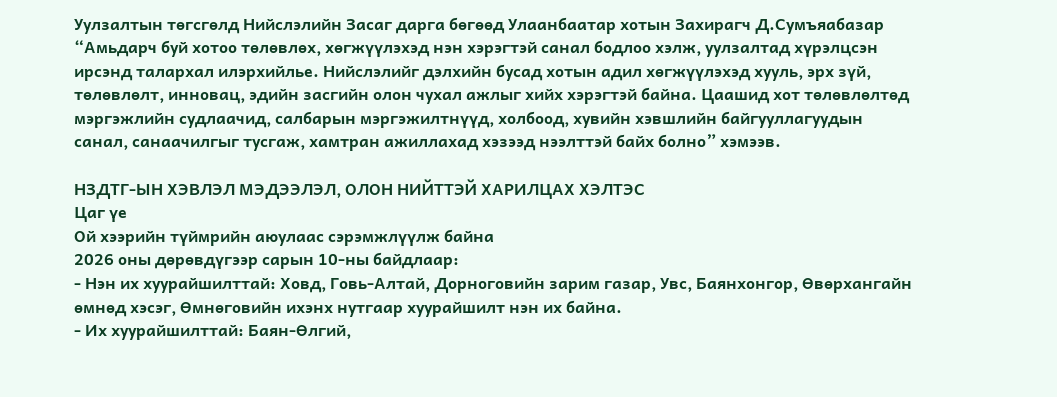Уулзалтын төгсгөлд Нийслэлийн Засаг дарга бөгөөд Улаанбаатар хотын Захирагч Д.Сумъяабазар “Амьдарч буй хотоо төлөвлөх, хөгжүүлэхэд нэн хэрэгтэй санал бодлоо хэлж, уулзалтад хүрэлцсэн ирсэнд талархал илэрхийлье. Нийслэлийг дэлхийн бусад хотын адил хөгжүүлэхэд хууль, эрх зүй, төлөвлөлт, инновац, эдийн засгийн олон чухал ажлыг хийх хэрэгтэй байна. Цаашид хот төлөвлөлтөд мэргэжлийн судлаачид, салбарын мэргэжилтнүүд, холбоод, хувийн хэвшлийн байгууллагуудын санал, санаачилгыг тусгаж, хамтран ажиллахад хэзээд нээлттэй байх болно” хэмээв.

НЗДТГ-ЫН ХЭВЛЭЛ МЭДЭЭЛЭЛ, ОЛОН НИЙТТЭЙ ХАРИЛЦАХ ХЭЛТЭС
Цаг үе
Ой хээрийн түймрийн аюулаас сэрэмжлүүлж байна
2026 оны дөрөвдүгээр сарын 10-ны байдлаар:
- Нэн их хуурайшилттай: Ховд, Говь-Алтай, Дорноговийн зарим газар, Увс, Баянхонгор, Өвөрхангайн өмнөд хэсэг, Өмнөговийн ихэнх нутгаар хуурайшилт нэн их байна.
- Их хуурайшилттай: Баян-Өлгий,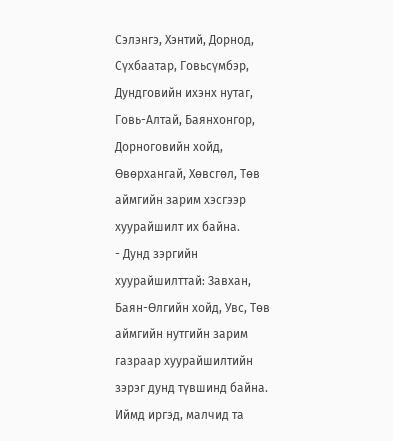Сэлэнгэ, Хэнтий, Дорнод, Сүхбаатар, Говьсүмбэр, Дундговийн ихэнх нутаг, Говь-Алтай, Баянхонгор, Дорноговийн хойд, Өвөрхангай, Хөвсгөл, Төв аймгийн зарим хэсгээр хуурайшилт их байна.
- Дунд зэргийн хуурайшилттай: Завхан, Баян-Өлгийн хойд, Увс, Төв аймгийн нутгийн зарим газраар хуурайшилтийн зэрэг дунд түвшинд байна.
Иймд иргэд, малчид та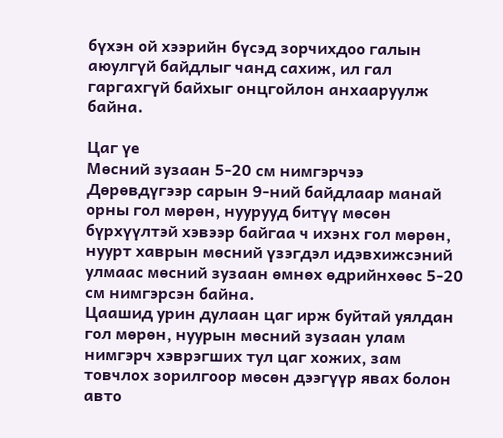бүхэн ой хээрийн бүсэд зорчихдоо галын аюулгүй байдлыг чанд сахиж, ил гал гаргахгүй байхыг онцгойлон анхааруулж байна.

Цаг үе
Мөсний зузаан 5-20 см нимгэрчээ
Дөрөвдүгээр сарын 9-ний байдлаар манай орны гол мөрөн, нуурууд битүү мөсөн бүрхүүлтэй хэвээр байгаа ч ихэнх гол мөрөн, нуурт хаврын мөсний үзэгдэл идэвхижсэний улмаас мөсний зузаан өмнөх өдрийнхөөс 5-20 см нимгэрсэн байна.
Цаашид урин дулаан цаг ирж буйтай уялдан гол мөрөн, нуурын мөсний зузаан улам нимгэрч хэврэгших тул цаг хожих, зам товчлох зорилгоор мөсөн дээгүүр явах болон авто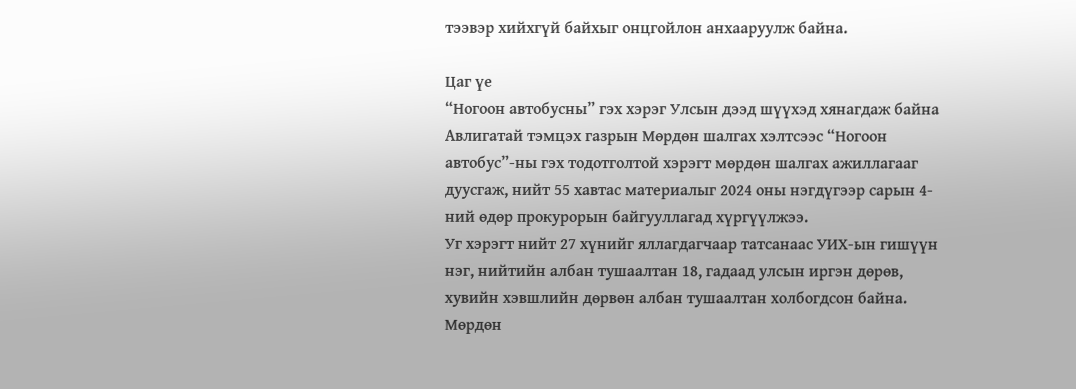тээвэр хийхгүй байхыг онцгойлон анхааруулж байна.

Цаг үе
“Ногоон автобусны” гэх хэрэг Улсын дээд шүүхэд хянагдаж байна
Авлигатай тэмцэх газрын Мөрдөн шалгах хэлтсээс “Ногоон автобус”-ны гэх тодотголтой хэрэгт мөрдөн шалгах ажиллагааг дуусгаж, нийт 55 хавтас материалыг 2024 оны нэгдүгээр сарын 4-ний өдөр прокурорын байгууллагад хүргүүлжээ.
Уг хэрэгт нийт 27 хүнийг яллагдагчаар татсанаас УИХ-ын гишүүн нэг, нийтийн албан тушаалтан 18, гадаад улсын иргэн дөрөв, хувийн хэвшлийн дөрвөн албан тушаалтан холбогдсон байна.
Мөрдөн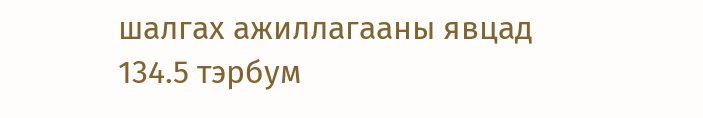шалгах ажиллагааны явцад 134.5 тэрбум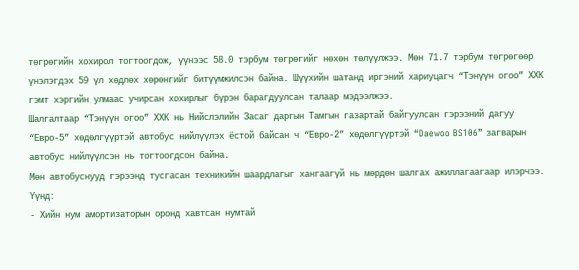төгрөгийн хохирол тогтоогдож, үүнээс 58.0 тэрбум төгрөгийг нөхөн төлүүлжээ. Мөн 71.7 тэрбум төгрөгөөр үнэлэгдэх 59 үл хөдлөх хөрөнгийг битүүмжилсэн байна. Шүүхийн шатанд иргэний хариуцагч “Тэнүүн огоо” ХХК гэмт хэргийн улмаас учирсан хохирлыг бүрэн барагдуулсан талаар мэдээлжээ.
Шалгалтаар “Тэнүүн огоо” ХХК нь Нийслэлийн Засаг даргын Тамгын газартай байгуулсан гэрээний дагуу “Евро-5” хөдөлгүүртэй автобус нийлүүлэх ёстой байсан ч “Евро-2” хөдөлгүүртэй “Daewoo BS106” загварын автобус нийлүүлсэн нь тогтоогдсон байна.
Мөн автобуснууд гэрээнд тусгасан техникийн шаардлагыг хангаагүй нь мөрдөн шалгах ажиллагаагаар илэрчээ. Үүнд:
- Хийн нум амортизаторын оронд хавтсан нумтай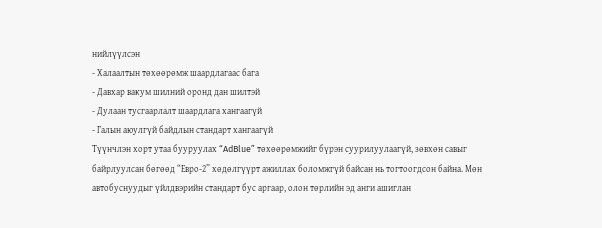нийлүүлсэн
- Халаалтын төхөөрөмж шаардлагаас бага
- Давхар вакум шилний оронд дан шилтэй
- Дулаан тусгаарлалт шаардлага хангаагүй
- Галын аюулгүй байдлын стандарт хангаагүй
Түүнчлэн хорт утаа бууруулах “AdBlue” төхөөрөмжийг бүрэн суурилуулаагүй, зөвхөн савыг байрлуулсан бөгөөд “Евро-2” хөдөлгүүрт ажиллах боломжгүй байсан нь тогтоогдсон байна. Мөн автобуснуудыг үйлдвэрийн стандарт бус аргаар, олон төрлийн эд анги ашиглан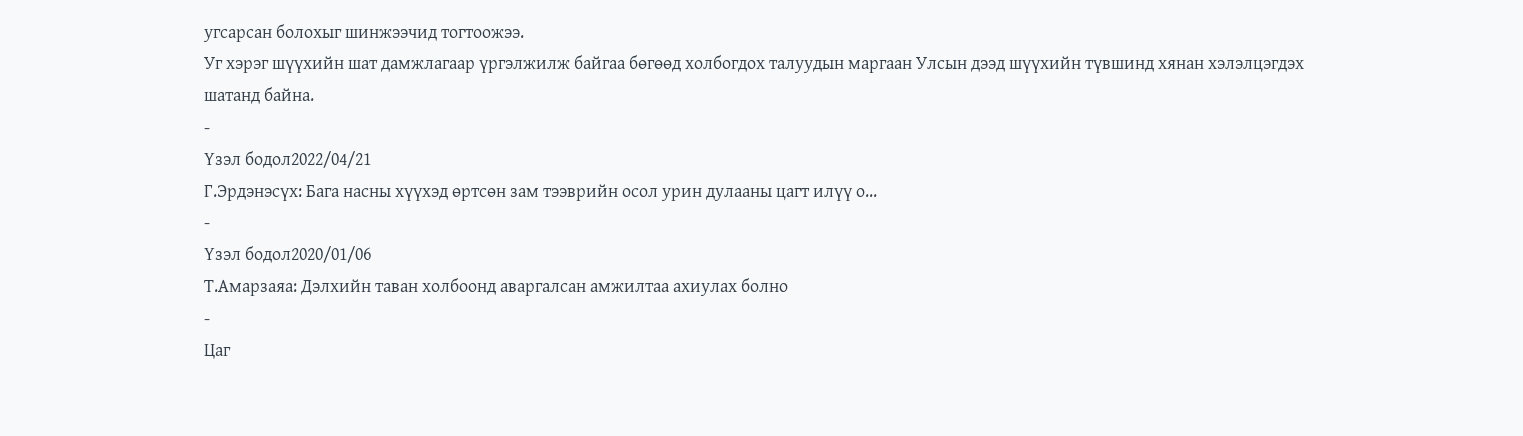угсарсан болохыг шинжээчид тогтоожээ.
Уг хэрэг шүүхийн шат дамжлагаар үргэлжилж байгаа бөгөөд холбогдох талуудын маргаан Улсын дээд шүүхийн түвшинд хянан хэлэлцэгдэх шатанд байна.
-
Үзэл бодол2022/04/21
Г.Эрдэнэсүх: Бага насны хүүхэд өртсөн зам тээврийн осол урин дулааны цагт илүү о...
-
Үзэл бодол2020/01/06
Т.Амарзаяа: Дэлхийн таван холбоонд аваргалсан амжилтаа ахиулах болно
-
Цаг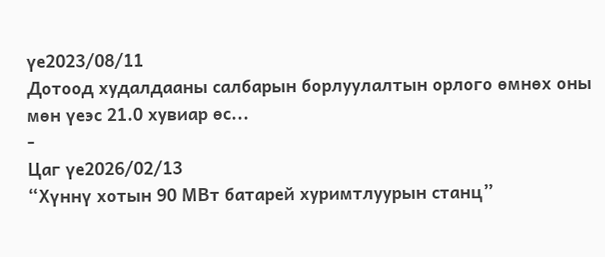үе2023/08/11
Дотоод худалдааны салбарын борлуулалтын орлого өмнөх оны мөн үеэс 21.0 хувиар өс...
-
Цаг үе2026/02/13
“Хүннү хотын 90 МВт батарей хуримтлуурын станц”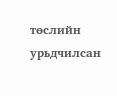төслийн урьдчилсан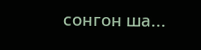сонгон ша...